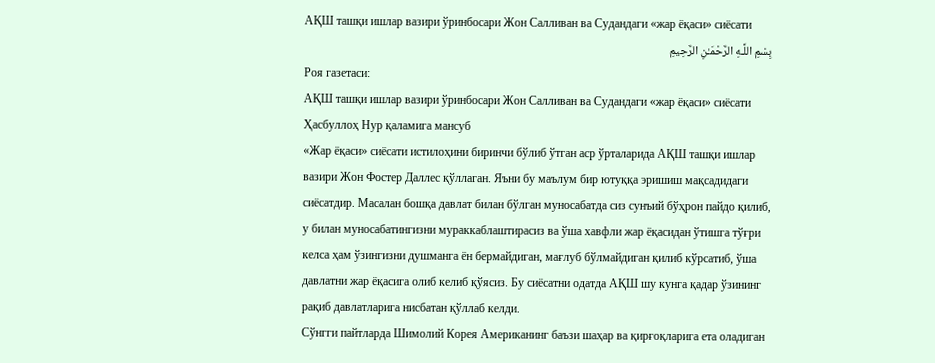АҚШ ташқи ишлар вазири ўринбосари Жон Салливан ва Судандаги «жар ёқаси» сиёсати
بِسْمِ اللَّـهِ الرَّحْمَـٰنِ الرَّحِيمِ
Роя газетаси:
АҚШ ташқи ишлар вазири ўринбосари Жон Салливан ва Судандаги «жар ёқаси» сиёсати
Ҳасбуллоҳ Нур қаламига мансуб
«Жар ёқаси» сиёсати истилоҳини биринчи бўлиб ўтган аср ўрталарида АҚШ ташқи ишлар вазири Жон Фостер Даллес қўллаган. Яъни бу маълум бир ютуққа эришиш мақсадидаги сиёсатдир. Масалан бошқа давлат билан бўлган муносабатда сиз сунъий бўҳрон пайдо қилиб, у билан муносабатингизни мураккаблаштирасиз ва ўша хавфли жар ёқасидан ўтишга тўғри келса ҳам ўзингизни душманга ён бермайдиган, мағлуб бўлмайдиган қилиб кўрсатиб, ўша давлатни жар ёқасига олиб келиб қўясиз. Бу сиёсатни одатда АҚШ шу кунга қадар ўзининг рақиб давлатларига нисбатан қўллаб келди.
Сўнгги пайтларда Шимолий Корея Американинг баъзи шаҳар ва қирғоқларига ета оладиган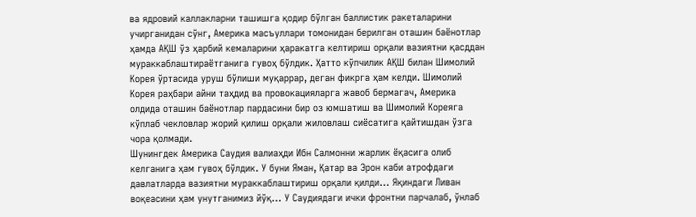ва ядровий каллакларни ташишга қодир бўлган баллистик ракеталарини учирганидан сўнг, Америка масъуллари томонидан берилган оташин баёнотлар ҳамда АҚШ ўз ҳарбий кемаларини ҳаракатга келтириш орқали вазиятни қасддан мураккаблаштираётганига гувоҳ бўлдик. Ҳатто кўпчилик АҚШ билан Шимолий Корея ўртасида уруш бўлиши муқаррар, деган фикрга ҳам келди. Шимолий Корея раҳбари айни таҳдид ва провокацияларга жавоб бермагач, Америка олдида оташин баёнотлар пардасини бир оз юмшатиш ва Шимолий Кореяга кўплаб чекловлар жорий қилиш орқали жиловлаш сиёсатига қайтишдан ўзга чора қолмади.
Шунингдек Америка Саудия валиаҳди Ибн Салмонни жарлик ёқасига олиб келганига ҳам гувоҳ бўлдик. У буни Яман, Қатар ва Эрон каби атрофдаги давлатларда вазиятни мураккаблаштириш орқали қилди… Яқиндаги Ливан воқеасини ҳам унутганимиз йўқ… У Саудиядаги ички фронтни парчалаб, ўнлаб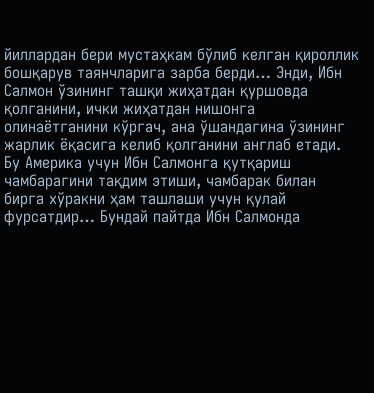йиллардан бери мустаҳкам бўлиб келган қироллик бошқарув таянчларига зарба берди… Энди, Ибн Салмон ўзининг ташқи жиҳатдан қуршовда қолганини, ички жиҳатдан нишонга олинаётганини кўргач, ана ўшандагина ўзининг жарлик ёқасига келиб қолганини англаб етади. Бу Америка учун Ибн Салмонга қутқариш чамбарагини тақдим этиши, чамбарак билан бирга хўракни ҳам ташлаши учун қулай фурсатдир… Бундай пайтда Ибн Салмонда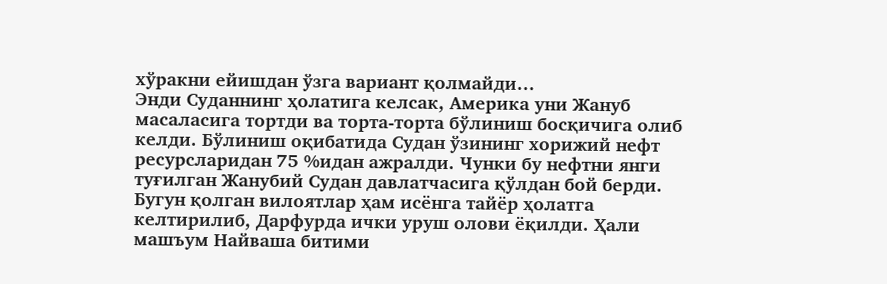хўракни ейишдан ўзга вариант қолмайди…
Энди Суданнинг ҳолатига келсак, Америка уни Жануб масаласига тортди ва торта-торта бўлиниш босқичига олиб келди. Бўлиниш оқибатида Судан ўзининг хорижий нефт ресурсларидан 75 %идан ажралди. Чунки бу нефтни янги туғилган Жанубий Судан давлатчасига қўлдан бой берди. Бугун қолган вилоятлар ҳам исёнга тайёр ҳолатга келтирилиб, Дарфурда ички уруш олови ёқилди. Ҳали машъум Найваша битими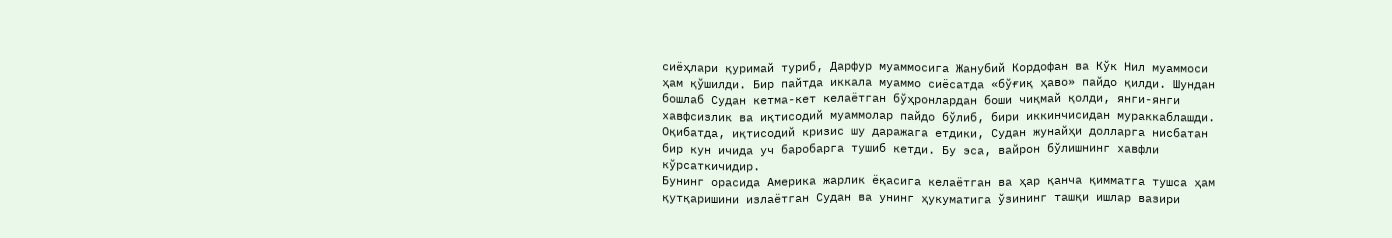сиёҳлари қуримай туриб, Дарфур муаммосига Жанубий Кордофан ва Кўк Нил муаммоси ҳам қўшилди. Бир пайтда иккала муаммо сиёсатда «бўғиқ ҳаво» пайдо қилди. Шундан бошлаб Судан кетма-кет келаётган бўҳронлардан боши чиқмай қолди, янги-янги хавфсизлик ва иқтисодий муаммолар пайдо бўлиб, бири иккинчисидан мураккаблашди. Оқибатда, иқтисодий кризис шу даражага етдики, Судан жунайҳи долларга нисбатан бир кун ичида уч баробарга тушиб кетди. Бу эса, вайрон бўлишнинг хавфли кўрсаткичидир.
Бунинг орасида Америка жарлик ёқасига келаётган ва ҳар қанча қимматга тушса ҳам қутқаришини излаётган Судан ва унинг ҳукуматига ўзининг ташқи ишлар вазири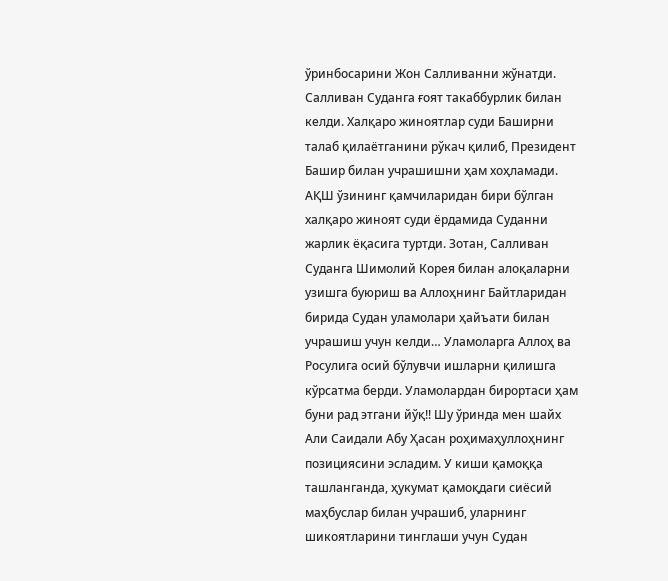ўринбосарини Жон Салливанни жўнатди. Салливан Суданга ғоят такаббурлик билан келди. Халқаро жиноятлар суди Баширни талаб қилаётганини рўкач қилиб, Президент Башир билан учрашишни ҳам хоҳламади. АҚШ ўзининг қамчиларидан бири бўлган халқаро жиноят суди ёрдамида Суданни жарлик ёқасига туртди. Зотан, Салливан Суданга Шимолий Корея билан алоқаларни узишга буюриш ва Аллоҳнинг Байтларидан бирида Судан уламолари ҳайъати билан учрашиш учун келди… Уламоларга Аллоҳ ва Росулига осий бўлувчи ишларни қилишга кўрсатма берди. Уламолардан бирортаси ҳам буни рад этгани йўқ!! Шу ўринда мен шайх Али Саидали Абу Ҳасан роҳимаҳуллоҳнинг позициясини эсладим. У киши қамоққа ташланганда, ҳукумат қамоқдаги сиёсий маҳбуслар билан учрашиб, уларнинг шикоятларини тинглаши учун Судан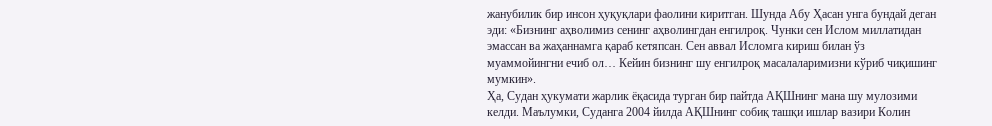жанубилик бир инсон ҳуқуқлари фаолини киритган. Шунда Абу Ҳасан унга бундай деган эди: «Бизнинг аҳволимиз сенинг аҳволингдан енгилроқ. Чунки сен Ислом миллатидан эмассан ва жаҳаннамга қараб кетяпсан. Сен аввал Исломга кириш билан ўз муаммойингни ечиб ол… Кейин бизнинг шу енгилроқ масалаларимизни кўриб чиқишинг мумкин».
Ҳа, Судан ҳукумати жарлик ёқасида турган бир пайтда АҚШнинг мана шу мулозими келди. Маълумки, Суданга 2004 йилда АҚШнинг собиқ ташқи ишлар вазири Колин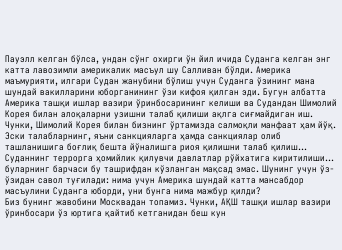Пауэлл келган бўлса, ундан сўнг охирги ўн йил ичида Суданга келган энг катта лавозимли америкалик масъул шу Салливан бўлди. Америка маъмурияти, илгари Судан жанубини бўлиш учун Суданга ўзининг мана шундай вакилларини юборганининг ўзи кифоя қилган эди. Бугун албатта Америка ташқи ишлар вазири ўринбосарининг келиши ва Судандан Шимолий Корея билан алоқаларни узишни талаб қилиши ақлга сиғмайдиган иш. Чунки, Шимолий Корея билан бизнинг ўртамизда салмоқли манфаат ҳам йўқ. Эски талабларнинг, яъни санкцияларга ҳамда санкциялар олиб ташланишига боғлиқ бешта йўналишга риоя қилишни талаб қилиш… Суданнинг террорга ҳомийлик қилувчи давлатлар рўйхатига киритилиши… буларнинг барчаси бу ташрифдан кўзланган мақсад эмас. Шунинг учун ўз-ўзидан савол туғилади: нима учун Америка шундай катта мансабдор масъулини Суданга юборди, уни бунга нима мажбур қилди?
Биз бунинг жавобини Москвадан топамиз. Чунки, АҚШ ташқи ишлар вазири ўринбосари ўз юртига қайтиб кетганидан беш кун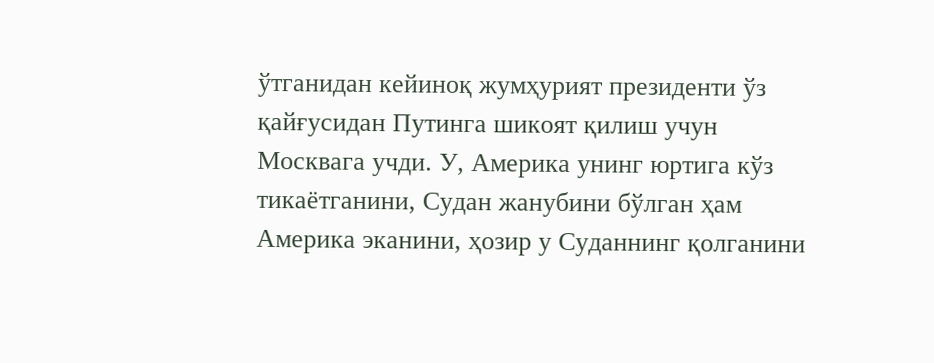ўтганидан кейиноқ жумҳурият президенти ўз қайғусидан Путинга шикоят қилиш учун Москвага учди. У, Америка унинг юртига кўз тикаётганини, Судан жанубини бўлган ҳам Америка эканини, ҳозир у Суданнинг қолганини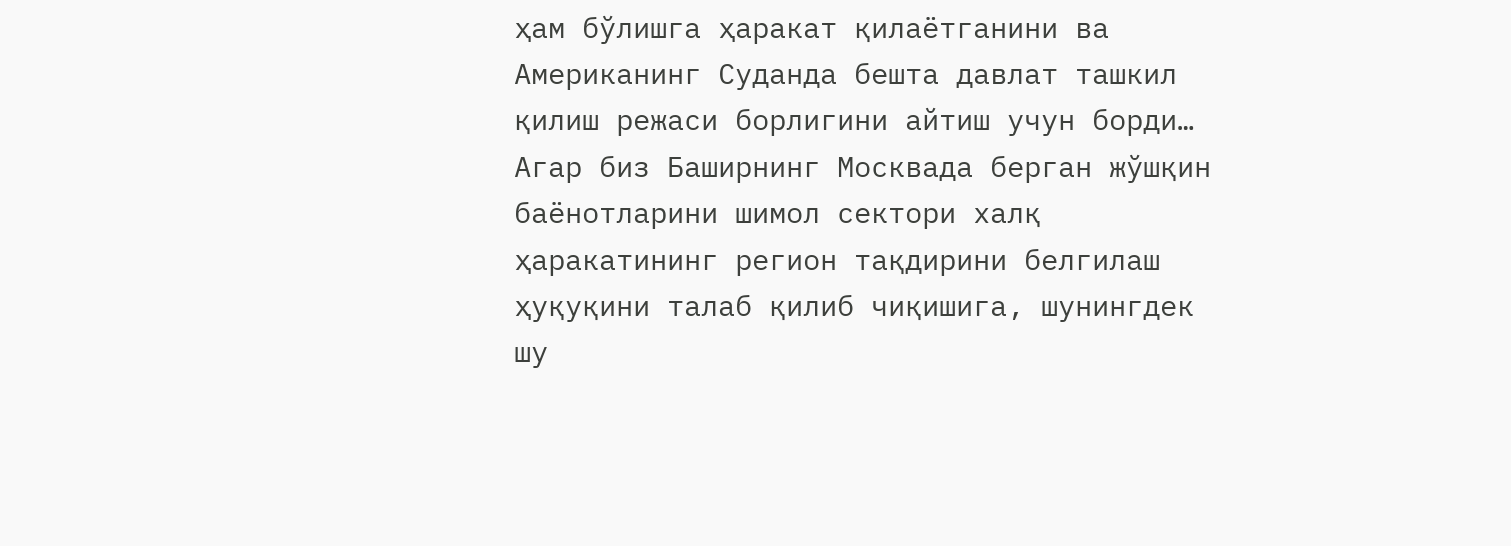ҳам бўлишга ҳаракат қилаётганини ва Американинг Суданда бешта давлат ташкил қилиш режаси борлигини айтиш учун борди… Агар биз Баширнинг Москвада берган жўшқин баёнотларини шимол сектори халқ ҳаракатининг регион тақдирини белгилаш ҳуқуқини талаб қилиб чиқишига, шунингдек шу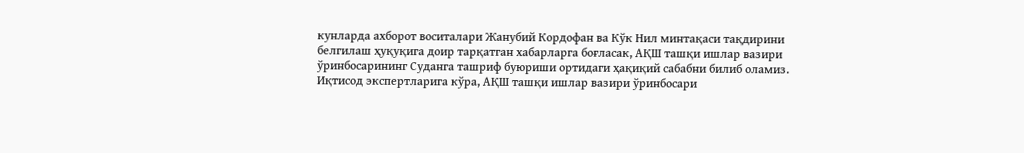кунларда ахборот воситалари Жанубий Кордофан ва Кўк Нил минтақаси тақдирини белгилаш ҳуқуқига доир тарқатган хабарларга боғласак, АҚШ ташқи ишлар вазири ўринбосарининг Суданга ташриф буюриши ортидаги ҳақиқий сабабни билиб оламиз. Иқтисод экспертларига кўра, АҚШ ташқи ишлар вазири ўринбосари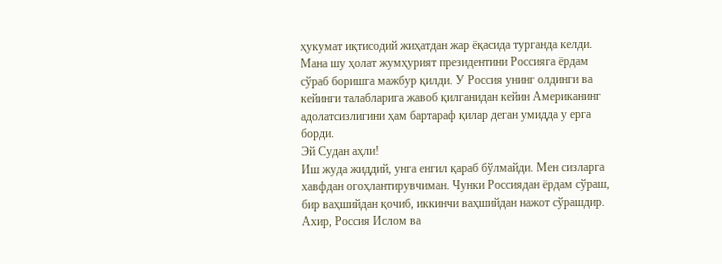ҳукумат иқтисодий жиҳатдан жар ёқасида турганда келди. Мана шу ҳолат жумҳурият президентини Россияга ёрдам сўраб боришга мажбур қилди. У Россия унинг олдинги ва кейинги талабларига жавоб қилганидан кейин Американинг адолатсизлигини ҳам бартараф қилар деган умидда у ерга борди.
Эй Судан аҳли!
Иш жуда жиддий, унга енгил қараб бўлмайди. Мен сизларга хавфдан огоҳлантирувчиман. Чунки Россиядан ёрдам сўраш, бир ваҳшийдан қочиб, иккинчи ваҳшийдан нажот сўрашдир. Ахир, Россия Ислом ва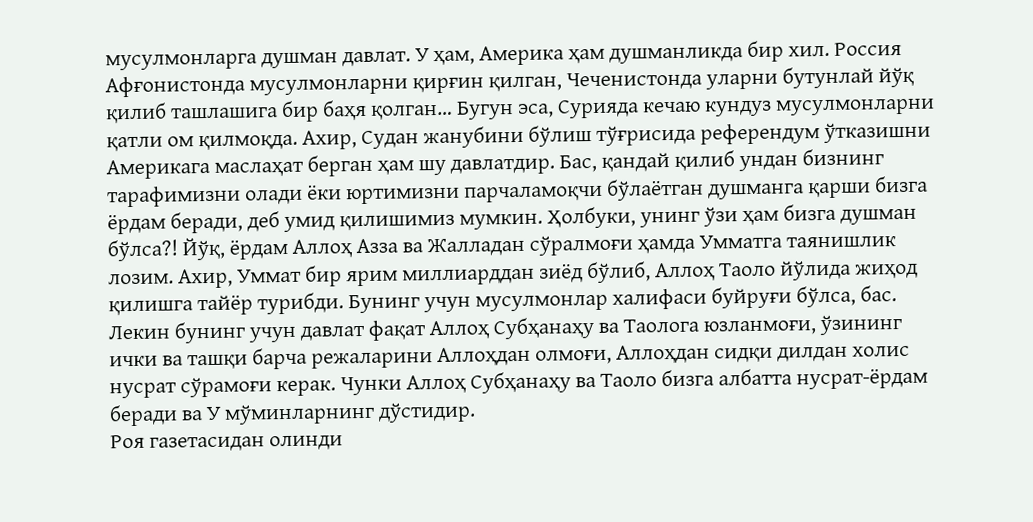мусулмонларга душман давлат. У ҳам, Америка ҳам душманликда бир хил. Россия Афғонистонда мусулмонларни қирғин қилган, Чеченистонда уларни бутунлай йўқ қилиб ташлашига бир баҳя қолган… Бугун эса, Сурияда кечаю кундуз мусулмонларни қатли ом қилмоқда. Ахир, Судан жанубини бўлиш тўғрисида референдум ўтказишни Америкага маслаҳат берган ҳам шу давлатдир. Бас, қандай қилиб ундан бизнинг тарафимизни олади ёки юртимизни парчаламоқчи бўлаётган душманга қарши бизга ёрдам беради, деб умид қилишимиз мумкин. Ҳолбуки, унинг ўзи ҳам бизга душман бўлса?! Йўқ, ёрдам Аллоҳ Азза ва Жалладан сўралмоғи ҳамда Умматга таянишлик лозим. Ахир, Уммат бир ярим миллиарддан зиёд бўлиб, Аллоҳ Таоло йўлида жиҳод қилишга тайёр турибди. Бунинг учун мусулмонлар халифаси буйруғи бўлса, бас. Лекин бунинг учун давлат фақат Аллоҳ Субҳанаҳу ва Таолога юзланмоғи, ўзининг ички ва ташқи барча режаларини Аллоҳдан олмоғи, Аллоҳдан сидқи дилдан холис нусрат сўрамоғи керак. Чунки Аллоҳ Субҳанаҳу ва Таоло бизга албатта нусрат-ёрдам беради ва У мўминларнинг дўстидир.
Роя газетасидан олинди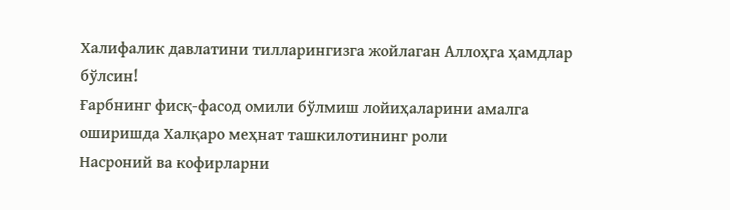Халифалик давлатини тилларингизга жойлаган Аллоҳга ҳамдлар бўлсин!
Ғарбнинг фисқ-фасод омили бўлмиш лойиҳаларини амалга оширишда Халқаро меҳнат ташкилотининг роли
Насроний ва кофирларни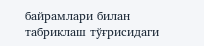байрамлари билан табриклаш тўғрисидаги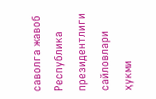саволга жавоб
Республика президентлиги сайловлари ҳукми